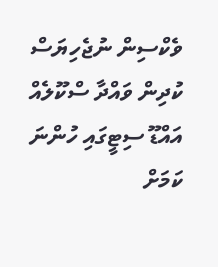ވެކްސިން ނުޖެހިޔަސް ކުދިން ވައްދާ ސްކޫލެއް އައްޑޫ ސިޓީގައި ހުންނަ ކަމަށް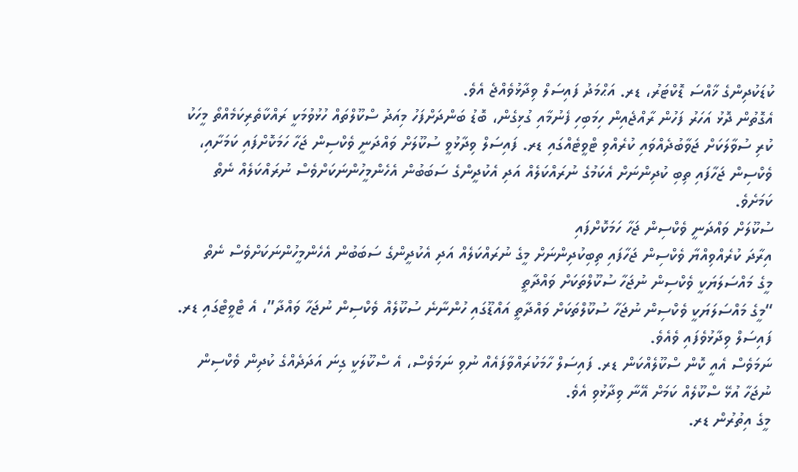ކުޑަކުދިންގެ ޚާއްސަ ޑޮކްޓަރު، ޑރ. އަޙްމަދު ފައިސަލް ވިދާޅުވެއްޖެ އެވެ.
އެގޮތުން ދޮޅު އަހަރު ފަހުން ރާއްޖެއިން ހިމަބިހި ފެނުމާއި ގުޅިގެން، ބޮޑު ބަންދަށްފަހު މިއަދު ސްކޫލްތައް ހުޅުވުމަކީ ރައްކާތެރިކަމެއްތޯ މީހަކު ކުރި ސުވާލަކަށް ޖަވާބުދެއްވައި ކުރެއްވި ޓްވީޓެއްގައި ޑރ. ފައިސަލް ވިދާޅުވީ ސުކޫލަށް ވައްދަނީ ވެކްސިން ޖަހާ ހަމަކޮށްފައި ކަމަށާއި، ވެކްސިން ޖަހާފައި ތިބި ކުދިންނަށް އެކަމުގެ ނުރައްކަލެއް އަދި އެކުދީންގެ ސަބަބުން އެހެންމީހުންނަކަށްވެސް ނުރައްކަލެއް ނެތް ކަމަށެވެ.
ސުކޫލަށް ވައްދަނީ ވެކްސިން ޖަހާ ހަމަކޮށްފައި
އިރާދަ ކުރެއްވިއްޔާ ވެކްސިން ޖަހާފައި ތިބިކުދިންނަށް މީގެ ނުރައްކަލެއް އަދި އެކުދީންގެ ސަބަބުން އެހެންމީހުންނަކަށްވެސް ނެތް
މީގެ މައްސަލަޔަކީ ވެކްސިން ނުޖަހާ ސުކޫލްތަކަށް ވައްދާތީ
“މީގެ މައްސަލަޔަކީ ވެކްސިން ނުޖަހާ ސުކޫލްތަކަށް ވައްދާތީ އައްޑޫގައި ހުންނާނެ ސުކޫލެއް ވެކްސިން ނުޖަހާ ވައްދާ”، އެ ޓްވީޓްގައި ޑރ. ފައިސަލް ވިދާޅުވެފައި ވެއެވެ.
ނަމަވެސް އެއީ ކޮން ސްކޫލެއްކަން ޑރ. ފައިސަލް ހާމަކުރައްވާފައެއް ނުވި ނަމަވެސް، އެ ސްކޫލަކީ ގިނަ އަދަދެއްގެ ކުދިން ވެކްސިން ނުޖަހާ އުޅޭ ސްކޫލެއް ކަމަށް އޭނާ ވިދާޅުވި އެވެ.
މީގެ އިތުރުން ޑރ.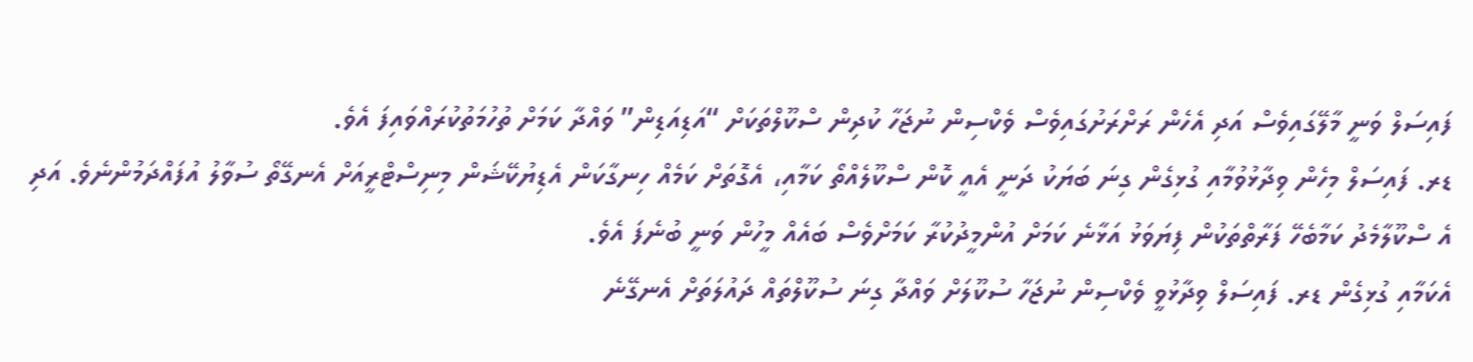ފައިސަލް ވަނީ މާލޭގައިވެސް އަދި އެހެން ރަށްރަށުގައިވެސް ވެކްސިން ނުޖަހާ ކުދިން ސްކޫލްތަކަށް “އަޑިއަޑިން” ވައްދާ ކަމަށް ތުހުމަތުކުރައްވައިފަ އެވެ.
ޑރ. ފައިސަލް މިހެން ވިދާޅުވުމާއި ގުޅިގެން ގިނަ ބަޔަކު ދަނީ އެއީ ކޮން ސްކޫލެއްތޯ ކަމާއި، އެގޮތަށް ކަމެއް ހިނގާކަން އެޑިޔުކޭޝަން މިނިސްޓްރީއަށް އެނގޭތޯ ސުވާލު އުފައްދަމުންނެވެ. އަދި އެ ސްކޫލާމެދު ކަމާބެހޭ ފަރާތްތަކުން ފިޔަވަޅު އަޅާނެ ކަމަށް އުންމީދުކުރާ ކަމަށްވެސް ބައެއް މީހުން ވަނީ ބުނެފަ އެވެ.
އެކަމާއި ގުޅިގެން ޑރ. ފައިސަލް ވިދާޅުވީ ވެކްސިން ނުޖަހާ ސުކޫލަށް ވައްދާ ގިނަ ސުކޫލްތައް ދައުލަތަށް އެނގޭނެ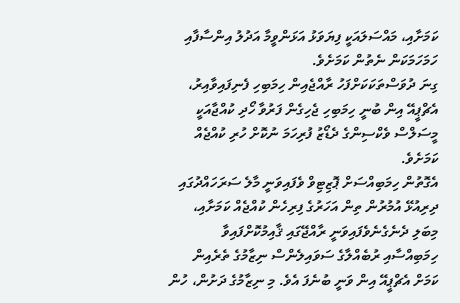ކަމަށާއި، މައްސަލައަކީ ފިޔަވަޅު އަޅަންވީމާ އަދުލު އިންސާފާއި ހަމަހަމަކަން ނެތުން ކަމަށެވެ.
ގިނަ ދުވަސްތަކަކަށްފަހު ރާއްޖެއިން ހިމަބިހި ފެނިފައިވާއިރު، އެޗްޕީއޭ އިން ބުނީ ހިމަބިހި ޖެހިގެން ފަރުވާ ހޯދި ކުއްޖާއަކީ މީސަލްސް ވެކްސިންގެ ދެޑޯޒު ފުރިހަމަ ނުކޮށް ހުރި ކުއްޖެއް ކަމަށެވެ.
އެގޮތުން ހިމަބިއްސަށް ޕޮޒިޓިވް ވެފައިވަނީ މާލެ ސަރަހައްދުގައި ދިރިއުޅޭ އުމުރުން ތިން އަހަރުގެ ފިރިހެން ކުއްޖެއް ކަމަށާއި، މިބަލި ދެނެގެނެވެފައިވަނީ ރާއްޖޭގައި ޤާއިމުކޮށްފައިވާ ހިމަބިއްސާއި ރުބެއްލާގެ ސަވައިލެންސް ނިޒާމުގެ ތެރެއިން ކަމަށް އެޗްޕީއޭ އިން ވަނީ ބުނެފަ އެވެ. މި ނިޒާމުގެ ދަށުން، ހުން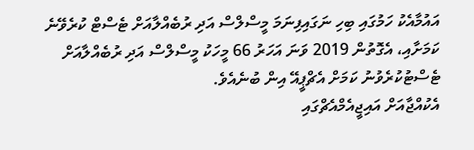އައުމާއެކު ހަމުގައި ބިހި ނަގައިފިނަމަ މީސްލްސް އަދި ރުބެއްލާއަށް ޓެސްޓް ކުރެވޭނެ ކަމަށާއި، އެގޮތުން 2019 ވަނަ އަހަރު 66 މީހަކު މީސްލްސް އަދި ރުބެއްލާއަށް ޓެސްޓުކުރެވުނު ކަމަށް އެޗްޕީއޭ އިން ބުނެއެވެ.
އެކުއްޖާއަށް އައިޖީއެމްއެޗްގައި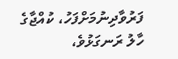ފަރުވާދިނުމަށްފަހު، ކުއްޖާގެ ހާލު ރަނގަޅުވެ،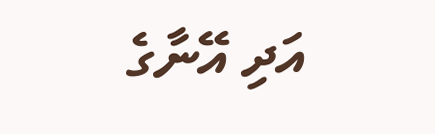އަދި އޭނާގެ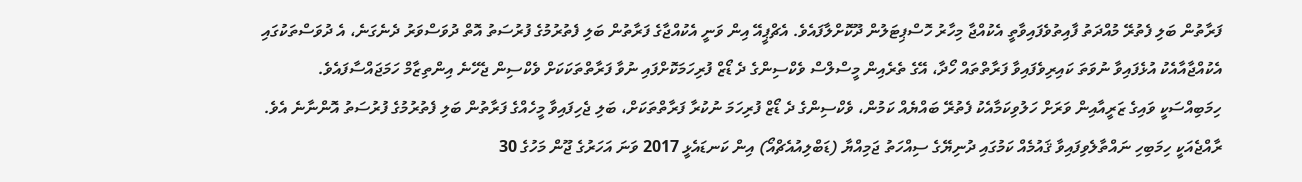ފަރާތުން ބަލި ފެތުރޭ މުއްދަތު ފާއިތުވެފައިވާތީ އެކުއްޖާ މިހާރު ހޮސްޕިޓަލުން ދޫކޮށްލާފައެވެ. އެޗްޕީއޭ އިން ވަނީ އެކުއްޖާގެ ފަރާތުން ބަލި ފެތުރުމުގެ ފުރުސަތު އޮތް ދުވަސްވަރު ދެނެގަނެ، އެ ދުވަސްތަކުގައި އެކުއްޖާއާއެކު އުޅެފައިވާ ނުވަތަ ކައިރިވެފައިވާ ފަރާތްތައް ހޯދާ، އޭގެ ތެރެއިން މީސްލްސް ވެކްސިންގެ ދެ ޑޯޒް ފުރިހަމަކޮށްފައި ނުވާ ފަރާތްތަކަކަށް ވެކްސިން ޖެހޭނެ އިންތިޒާމް ހަމަޖައްސާފައެވެ.
ހިމަބިއްސަކީ ވައިގެ ޒަރީއާއިން ވަރަށް ހަލުވިކަމާއެކު ފެތުރޭ ބައްޔެއް ކަމުން، ވެކްސިންގެ ދެ ޑޯޒް ފުރިހަމަ ނުކުރާ ފަރާތްތަކަށް، ބަލި ޖެހިފައިވާ މީހެއްގެ ފަރާތުން ބަލި ފެތުރުމުގެ ފުރުސަތު އޮންނާނެ އެވެ.
ރާއްޖެއަކީ ހިމަބިހި ނައްތާލެވިފައިވާ ޤައުމެއް ކަމުގައި ދުނިޔޭގެ ސިއްހަތު ޖަމިއްޔާ (ޑަބްލިއުއެޗްއޯ) އިން ކަނޑައެޅީ 2017 ވަނަ އަހަރުގެ ޖޫން މަހުގެ 30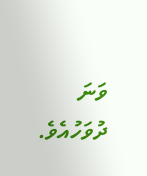ވަނަ ދުވަހުއެވެ.